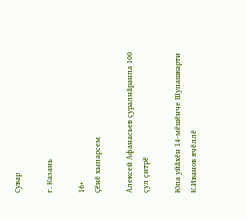Сувар

г. Казань

16+
Çӗнӗ хыпарсем

Алексей Афанасьев çуралнăранпа 100 çул çитрӗ

Юпа уйăхӗн 14-мӗшӗнче Шупашкарти К.Иванов ячӗллӗ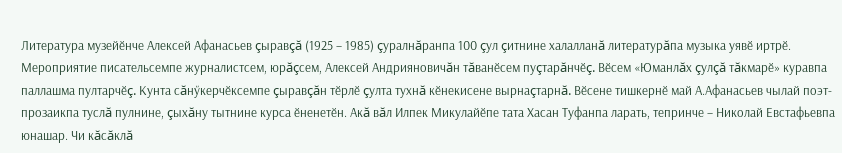Литература музейӗнче Алексей Афанасьев çыравçă (1925 – 1985) çуралнăранпа 100 çул çитнине халалланă литературăпа музыка уявӗ иртрӗ. Мероприятие писательсемпе журналистсем, юрăçсем, Алексей Андрияновичăн тăванӗсем пуçтарăнчӗç. Вӗсем «Юманлăх çулçă тăкмарӗ» куравпа паллашма пултарчӗç. Кунта сăнӳкерчӗксемпе çыравçăн тӗрлӗ çулта тухнă кӗнекисене вырнаçтарнă. Вӗсене тишкернӗ май А.Афанасьев чылай поэт-прозаикпа туслă пулнине, çыхăну тытнине курса ӗненетӗн. Акă вăл Илпек Микулайӗпе тата Хасан Туфанпа ларать, тепринче – Николай Евстафьевпа юнашар. Чи кăсăклă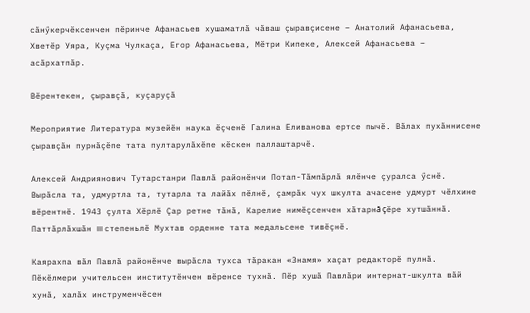сăнӳкерчӗксенчен пӗринче Афанасьев хушаматлă чăваш çыравçисене – Анатолий Афанасьева, Хветӗр Уяра, Куçма Чулкаçа, Егор Афанасьева, Мӗтри Кипеке, Алексей Афанасьева – асăрхатпăр.

Вӗрентекен, çыравçă, куçаруçă

Мероприятие Литература музейӗн наука ӗçченӗ Галина Еливанова ертсе пычӗ. Вăлах пухăннисене çыравçăн пурнăçӗпе тата пултарулăхӗпе кӗскен паллаштарчӗ.

Алексей Андриянович Тутарстанри Павлă районӗнчи Потап-Тăмпăрлă ялӗнче çуралса ӳснӗ. Вырăсла та, удмуртла та, тутарла та лайăх пӗлнӗ, çамрăк чух шкулта ачасене удмурт чӗлхине вӗрентнӗ. 1943 çулта Хӗрлӗ Çар ретне тăнă, Карелие нимӗçсенчен хăтарнă çӗре хутшăннă. Паттăрлăхшăн III степеньлӗ Мухтав орденне тата медальсене тивӗçнӗ.

Каярахпа вăл Павлă районӗнче вырăсла тухса тăракан «Знамя» хаçат редакторӗ пулнă. Пӗкӗлмери учительсен институтӗнчен вӗренсе тухнă. Пӗр хушă Павлăри интернат-шкулта вăй хунă, халăх инструменчӗсен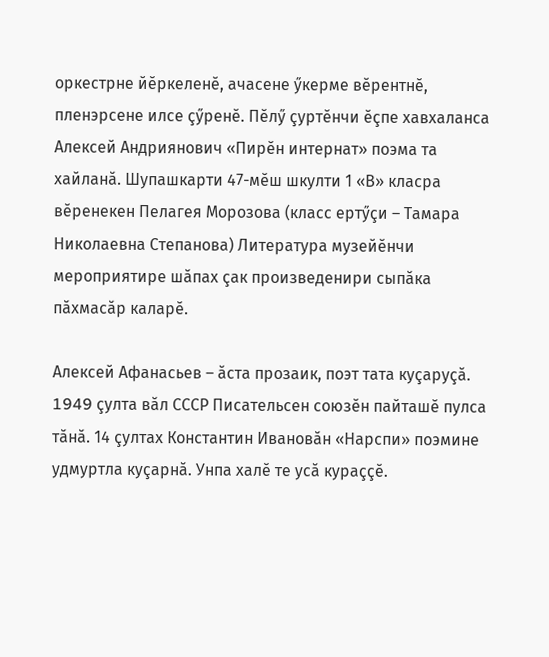оркестрне йӗркеленӗ, ачасене ӳкерме вӗрентнӗ, пленэрсене илсе çӳренӗ. Пӗлӳ çуртӗнчи ӗçпе хавхаланса Алексей Андриянович «Пирӗн интернат» поэма та хайланă. Шупашкарти 47-мӗш шкулти 1 «В» класра вӗренекен Пелагея Морозова (класс ертӳçи – Тамара Николаевна Степанова) Литература музейӗнчи мероприятире шăпах çак произведенири сыпăка пăхмасăр каларӗ.

Алексей Афанасьев – ăста прозаик, поэт тата куçаруçă. 1949 çулта вăл СССР Писательсен союзӗн пайташӗ пулса тăнă. 14 çултах Константин Ивановăн «Нарспи» поэмине удмуртла куçарнă. Унпа халӗ те усă кураççӗ.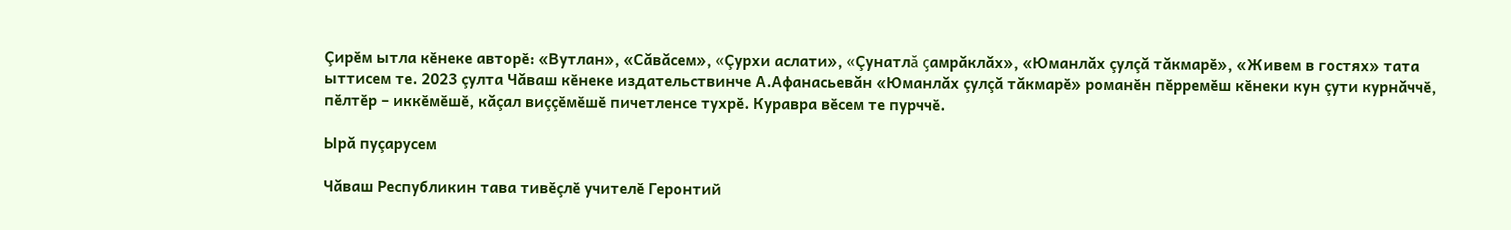Çирӗм ытла кӗнеке авторӗ: «Вутлан», «Сăвăсем», «Çурхи аслати», «Çунатлă çамрăклăх», «Юманлăх çулçă тăкмарӗ», «Живем в гостях» тата ыттисем те. 2023 çулта Чăваш кӗнеке издательствинче А.Афанасьевăн «Юманлăх çулçă тăкмарӗ» романӗн пӗрремӗш кӗнеки кун çути курнăччӗ, пӗлтӗр – иккӗмӗшӗ, кăçал виççӗмӗшӗ пичетленсе тухрӗ. Куравра вӗсем те пурччӗ.

Ырă пуçарусем

Чăваш Республикин тава тивӗçлӗ учителӗ Геронтий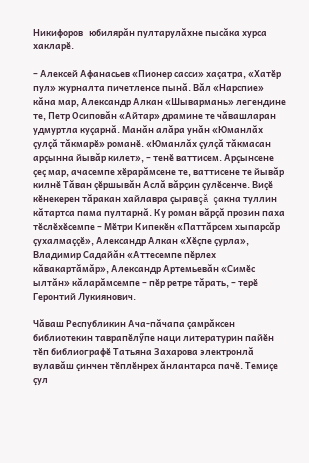Никифоров   юбилярăн пултарулăхне пысăка хурса хакларӗ.

– Алексей Афанасьев «Пионер сасси» хаçатра, «Хатӗр пул» журналта пичетленсе пынă. Вăл «Нарспие» кăна мар, Александр Алкан «Шывармань» легендине те, Петр Осиповăн «Айтар» драмине те чăвашларан удмуртла куçарнă. Манăн алăра унăн «Юманлăх çулçă тăкмарӗ» романӗ. «Юманлăх çулçă тăкмасан арçынна йывăр килет», – тенӗ ваттисем. Арçынсене çеç мар, ачасемпе хӗрарăмсене те, ваттисене те йывăр килнӗ Тăван çӗршывăн Аслă вăрçин çулӗсенче. Виçӗ кӗнекерен тăракан хайлавра çыравçă çакна туллин кăтартса пама пултарнă. Ку роман вăрçă прозин паха тӗслӗхӗсемпе – Мӗтри Кипекӗн «Паттăрсем хыпарсăр çухалмаççӗ», Александр Алкан «Хӗçпе çурла», Владимир Садайăн «Аттесемпе пӗрлех кăвакартăмăр», Александр Артемьевăн «Симӗс ылтăн» кăларăмсемпе – пӗр ретре тăрать, – терӗ Геронтий Лукиянович.

Чăваш Республикин Ача-пăчапа çамрăксен библиотекин таврапӗлӳпе наци литературин пайӗн тӗп библиографӗ Татьяна Захарова электронлă вулавăш çинчен тӗплӗнрех ăнлантарса пачӗ. Темиçе çул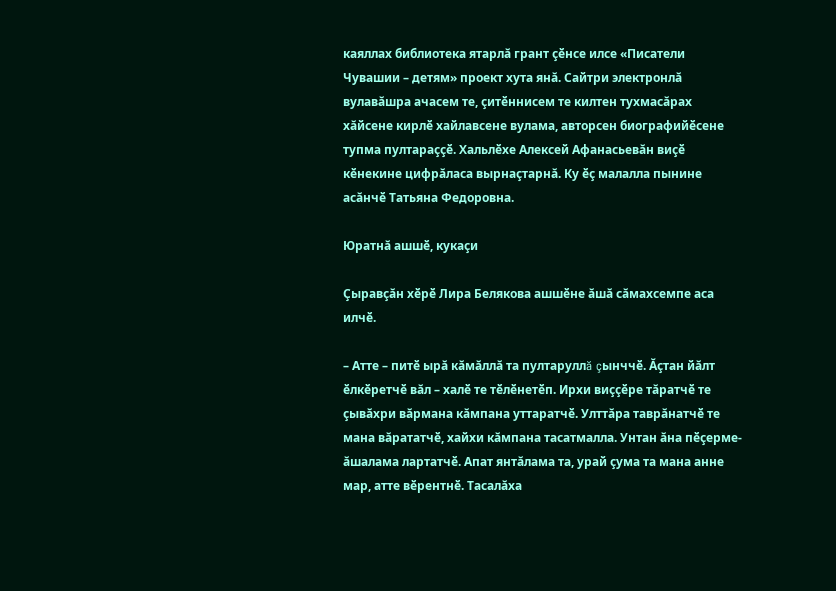каяллах библиотека ятарлă грант çӗнсе илсе «Писатели Чувашии – детям» проект хута янă. Сайтри электронлă вулавăшра ачасем те, çитӗннисем те килтен тухмасăрах хăйсене кирлӗ хайлавсене вулама, авторсен биографийӗсене тупма пултараççӗ. Хальлӗхе Алексей Афанасьевăн виçӗ кӗнекине цифрăласа вырнаçтарнă. Ку ӗç малалла пынине асăнчӗ Татьяна Федоровна.

Юратнă ашшӗ, кукаçи

Çыравçăн хӗрӗ Лира Белякова ашшӗне ăшă сăмахсемпе аса илчӗ.

– Атте – питӗ ырă кăмăллă та пултаруллă çынччӗ. Ăçтан йăлт ӗлкӗретчӗ вăл – халӗ те тӗлӗнетӗп. Ирхи виççӗре тăратчӗ те çывăхри вăрмана кăмпана уттаратчӗ. Улттăра таврăнатчӗ те мана вăрататчӗ, хайхи кăмпана тасатмалла. Унтан ăна пӗçерме-ăшалама лартатчӗ. Апат янтăлама та, урай çума та мана анне мар, атте вӗрентнӗ. Тасалăха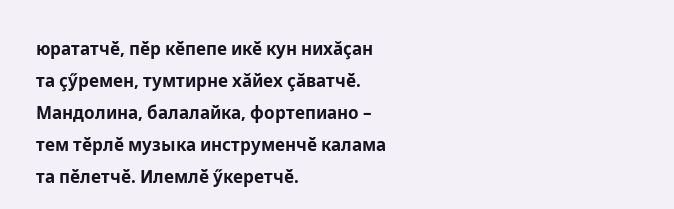юрататчӗ, пӗр кӗпепе икӗ кун нихăçан та çӳремен, тумтирне хăйех çăватчӗ. Мандолина, балалайка, фортепиано – тем тӗрлӗ музыка инструменчӗ калама та пӗлетчӗ. Илемлӗ ӳкеретчӗ.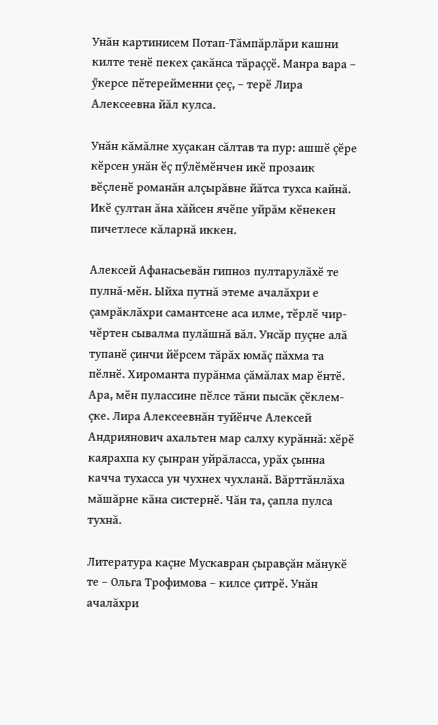Унăн картинисем Потап-Тăмпăрлăри кашни килте тенӗ пекех çакăнса тăраççӗ. Манра вара – ӳкерсе пӗтерейменни çеç, – терӗ Лира Алексеевна йăл кулса.

Унăн кăмăлне хуçакан сăлтав та пур: ашшӗ çӗре кӗрсен унăн ӗç пӳлӗмӗнчен икӗ прозаик вӗçленӗ романăн алçырăвне йăтса тухса кайнă. Икӗ çултан ăна хăйсен ячӗпе уйрăм кӗнекен пичетлесе кăларнă иккен.

Алексей Афанасьевăн гипноз пултарулăхӗ те пулнă-мӗн. Ыйха путнă этеме ачалăхри е çамрăклăхри самантсене аса илме, тӗрлӗ чир-чӗртен сывалма пулăшнă вăл. Унсăр пуçне алă тупанӗ çинчи йӗрсем тăрăх юмăç пăхма та пӗлнӗ. Хироманта пурăнма çăмăлах мар ӗнтӗ. Ара, мӗн пулассине пӗлсе тăни пысăк çӗклем-çке. Лира Алексеевнăн туйӗнче Алексей Андриянович ахальтен мар салху курăннă: хӗрӗ каярахпа ку çынран уйрăласса, урăх çынна качча тухасса ун чухнех чухланă. Вăрттăнлăха мăшăрне кăна систернӗ. Чăн та, çапла пулса тухнă.

Литература каçне Мускавран çыравçăн мăнукӗ те – Ольга Трофимова – килсе çитрӗ. Унăн ачалăхри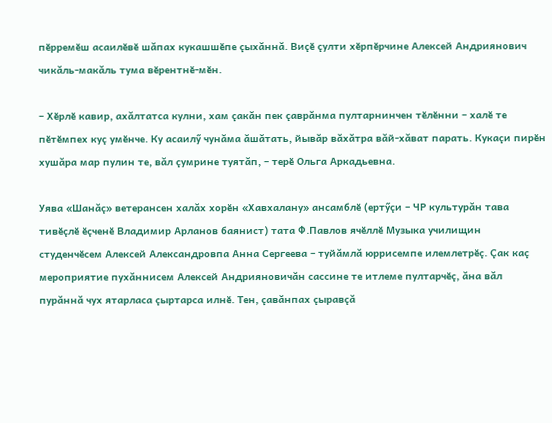пӗрремӗш асаилӗвӗ шăпах кукашшӗпе çыхăннă. Виçӗ çулти хӗрпӗрчине Алексей Андриянович чикăль-макăль тума вӗрентнӗ-мӗн.

– Хӗрлӗ кавир, ахăлтатса кулни, хам çакăн пек çаврăнма пултарнинчен тӗлӗнни – халӗ те пӗтӗмпех куç умӗнче. Ку асаилӳ чунăма ăшăтать, йывăр вăхăтра вăй-хăват парать. Кукаçи пирӗн хушăра мар пулин те, вăл çумрине туятăп, – терӗ Ольга Аркадьевна.

Уява «Шанăç» ветерансен халăх хорӗн «Хавхалану» ансамблӗ (ертӳçи – ЧР культурăн тава тивӗçлӗ ӗçченӗ Владимир Арланов баянист) тата Ф.Павлов ячӗллӗ Музыка училищин студенчӗсем Алексей Александровпа Анна Сергеева – туйăмлă юррисемпе илемлетрӗç. Çак каç мероприятие пухăннисем Алексей Андрияновичăн сассине те итлеме пултарчӗç, ăна вăл пурăннă чух ятарласа çыртарса илнӗ. Тен, çавăнпах çыравçă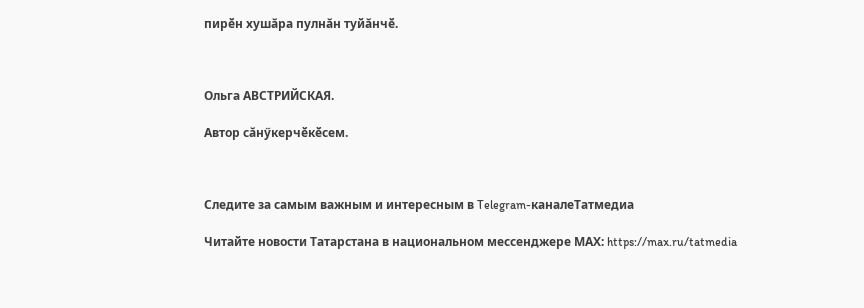пирӗн хушăра пулнăн туйăнчӗ.



Ольга АВСТРИЙСКАЯ.

Автор сăнӳкерчӗкӗсем.



Следите за самым важным и интересным в Telegram-каналеТатмедиа

Читайте новости Татарстана в национальном мессенджере MАХ: https://max.ru/tatmedia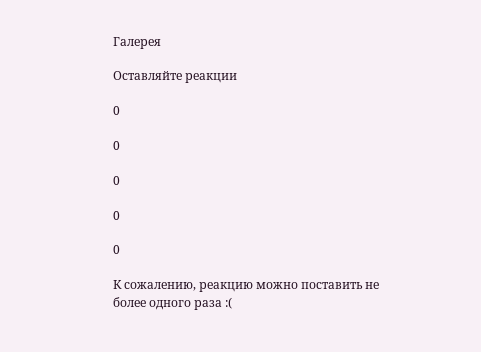Галерея

Оставляйте реакции

0

0

0

0

0

К сожалению, реакцию можно поставить не более одного раза :(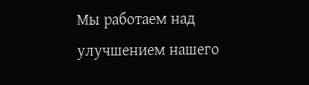Мы работаем над улучшением нашего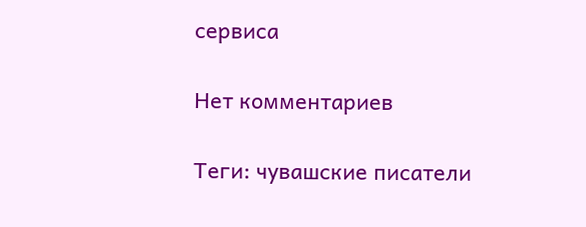сервиса

Нет комментариев

Теги: чувашские писатели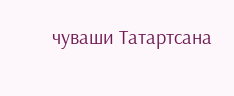чуваши Татартсана